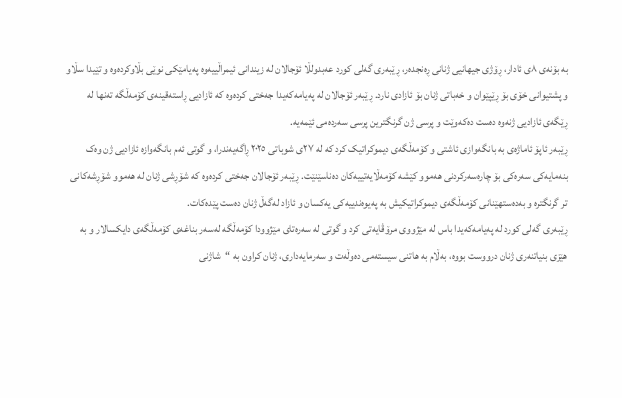بە بۆنەی ٨ی ئادار، ڕۆژی جیهانیی ژنانی ڕەنجدەر، ڕێبەری گەلی کورد عەبدولڵا ئۆجالان لە زیندانی ئیمراڵییەوە پەیامێکی نوێی بڵاوکردەوە و تێیدا سڵاو و پشتیوانی خۆی بۆ ڕێپێوان و خەباتی ژنان بۆ ئازادی نارد. ڕێبەر ئۆجالان لە پەیامەکەیدا جەختی کردەوە کە ئازادیی ڕاستەقینەی کۆمەڵگە تەنها لە ڕێگەی ئازادیی ژنەوە دەست دەکەوێت و پرسی ژن گرنگترین پرسی سەردەمی ئێمەیە.
ڕێبەر ئاپۆ ئاماژەی بە بانگەوازی ئاشتی و کۆمەڵگەی دیموکراتیک کرد کە لە ٢٧ی شوباتی ٢٠٢٥ ڕاگەیەندرا، و گوتی ئەم بانگەوازە ئازادیی ژن وەک بنەمایەکی سەرەکی بۆ چارەسەرکردنی هەموو کێشە کۆمەڵایەتییەکان دەناسێنێت. ڕێبەر ئۆجالان جەختی کردەوە کە شۆڕشی ژنان لە هەموو شۆڕشەکانی تر گرنگترە و بەدەستهێنانی کۆمەڵگەی دیموکراتیکیش بە پەیوەندییەکی یەکسان و ئازاد لەگەڵ ژنان دەست پێدەکات.
ڕێبەری گەلی کورد لە پەیامەکەیدا باس لە مێژووی مرۆڤایەتی کرد و گوتی لە سەرەتای مێژوودا کۆمەڵگە لەسەر بناغەی کۆمەڵگەی دایکسالار و بە هێزی بنیاتنەری ژنان درووست بووە، بەڵام بە هاتنی سیستەمی دەوڵەت و سەرمایەداری، ژنان کراون بە “شاژنی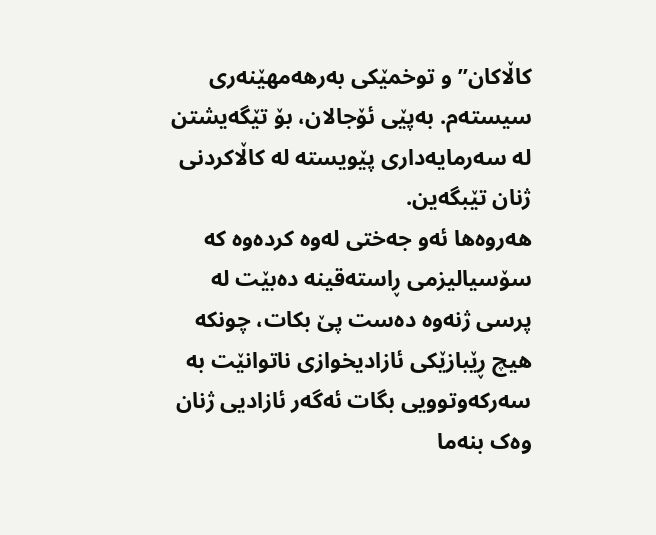کاڵاکان” و توخمێکی بەرهەمهێنەری سیستەم. بەپێی ئۆجالان، بۆ تێگەیشتن لە سەرمایەداری پێویستە لە کاڵاکردنی ژنان تێبگەین.
هەروەها ئەو جەختی لەوە کردەوە کە سۆسیالیزمی ڕاستەقینە دەبێت لە پرسی ژنەوە دەست پێ بکات، چونکە هیچ ڕێبازێکی ئازادیخوازی ناتوانێت بە سەرکەوتوویی بگات ئەگەر ئازادیی ژنان وەک بنەما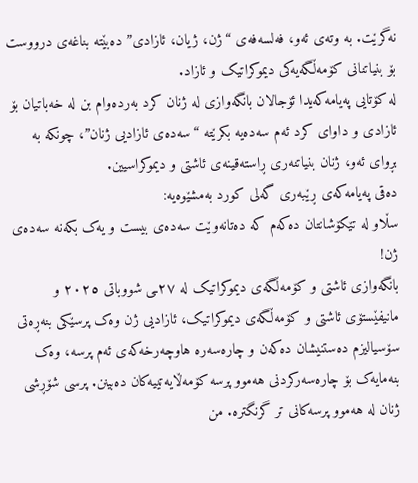نەگرێت. بە وتەی ئەو، فەلسەفەی “ژن، ژیان، ئازادی” دەبێتە بناغەی درووست بۆ بنیاتنانی کۆمەڵگەیەکی دیموکراتیک و ئازاد.
لە کۆتایی پەیامەکەیدا ئۆجالان بانگەوازی لە ژنان کرد بەردەوام بن لە خەباتیان بۆ ئازادی و داوای کرد ئەم سەدەیە بکرێتە “سەدەی ئازادیی ژنان”، چونکە بە بڕوای ئەو، ژنان بنیاتنەری ڕاستەقینەی ئاشتی و دیموکراسیین.
دەقی پەیامەکەی ڕێبەری گەلی کورد بەمشێوەیە:
سڵاو لە تێکۆشانتان دەکەم کە دەتانەوێت سەدەی بیست و یەک بکەنە سەدەی ژن!
بانگەوازی ئاشتی و کۆمەڵگەی دیموکراتیک لە ٢٧ـی شووباتی ٢٠٢٥ و مانیفێستۆی ئاشتی و کۆمەڵگەی دیموکراتیک، ئازادیی ژن وەک پرسێکی بنەڕەتی سۆسیالیزم دەستنیشان دەکەن و چارەسەرە هاوچەرخەکەی ئەم پرسە، وەک بنەمایەک بۆ چارەسەرکردنی هەموو پرسە کۆمەڵایەتییەکان دەبینن. پرسی شۆڕشی ژنان لە هەموو پرسەکانی تر گرنگترە. من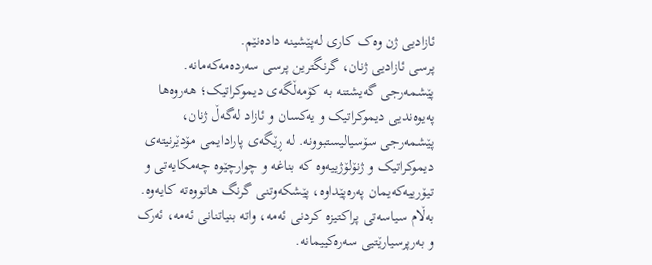ئازادیی ژن وەک کاری لەپێشینە دادەنێم.
پرسی ئازادیی ژنان، گرنگترین پرسی سەردەمەکەمانە. پێشمەرجی گەیشتنە بە کۆمەڵگەی دیموکراتیک؛ هەروەها پەیوەندیی دیموکراتیک و یەکسان و ئازاد لەگەڵ ژنان، پێشمەرجی سۆسیالیستبوونە. لە ڕێگەی پارادایمی مۆدێرنیتەی دیموکراتیک و ژنۆلۆژییەوە کە بناغە و چوارچێوە چەمکایەتی و تیۆرییەکەیمان پەرەپێداوە، پێشکەوتنی گرنگ هاتووەتە کایەوە. بەڵام سیاسەتی پراکتیزە کردنی ئەمە، واتە بنیاتنانی ئەمە، ئەرک و بەرپرسیارێتیی سەرەکییمانە.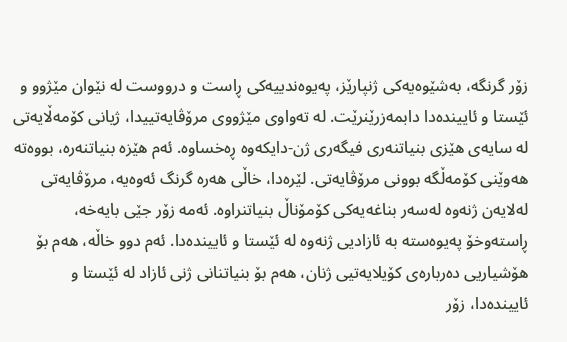زۆر گرنگە، بەشێوەیەکی ژنپارێز، پەیوەندییەکی ڕاست و درووست لە نێوان مێژوو و ئێستا و ئاییندەدا دابمەزرێنرێت. لە تەواوی مێژووی مرۆڤایەتییدا، ژیانی کۆمەڵایەتی لە سایەی هێزی بنیاتنەری فیگەری ژن-دایکەوە ڕەخساوە. ئەم هێزە بنیاتنەرە، بووەتە هەوێنی کۆمەڵگە بوونی مرۆڤایەتی. لێرەدا، خاڵی هەرە گرنگ ئەوەیە، مرۆڤایەتی لەلایەن ژنەوە لەسەر بناغەیەکی کۆمۆناڵ بنیاتنراوە. ئەمە زۆر جێی بایەخە، ڕاستەوخۆ پەیوەستە بە ئازادیی ژنەوە لە ئێستا و ئاییندەدا. ئەم دوو خاڵە، هەم بۆ هۆشیاریی دەربارەی کۆیلایەتیی ژنان، هەم بۆ بنیاتنانی ژنی ئازاد لە ئێستا و ئاییندەدا، زۆر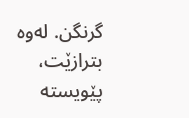گرنگن. لەوە بترازێت، پێویستە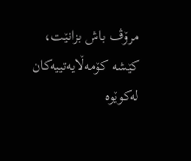مرۆڤ باش بزانێت، کێشە کۆمەڵایەتییەکان لەکوێوە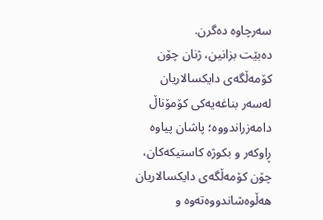سەرچاوە دەگرن.
دەبێت بزانین، ژنان چۆن کۆمەڵگەی دایکسالاریان لەسەر بناغەیەکی کۆمۆناڵ دامەزراندووە؛ پاشان پیاوە ڕاوکەر و بکوژە کاستیکەکان، چۆن کۆمەڵگەی دایکسالاریان هەڵوەشاندووەتەوە و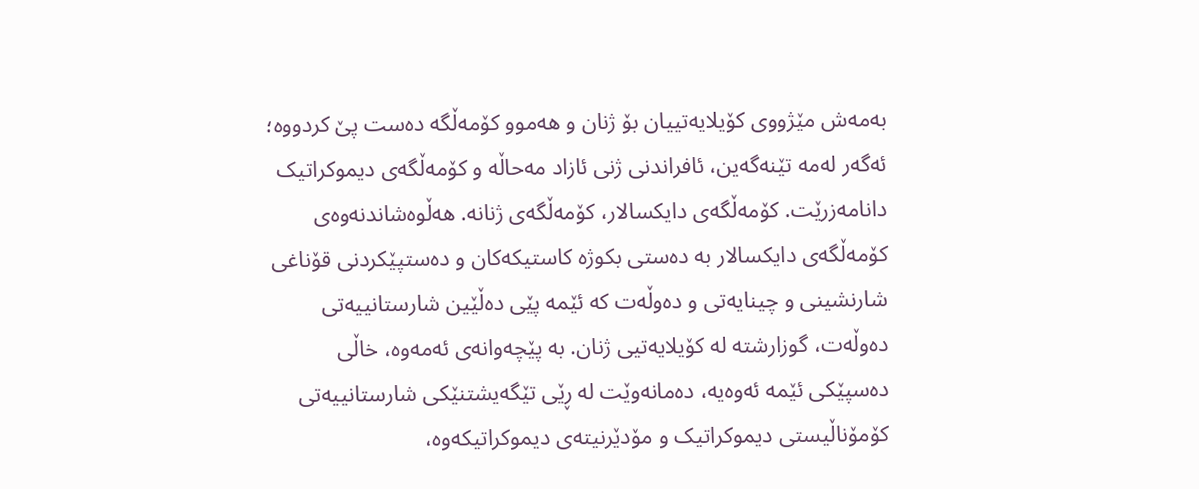بەمەش مێژووی کۆیلایەتییان بۆ ژنان و هەموو کۆمەڵگە دەست پێ کردووە؛ ئەگەر لەمە تێنەگەین، ئافراندنی ژنی ئازاد مەحاڵە و کۆمەڵگەی دیموکراتیک دانامەزرێت. کۆمەڵگەی دایکسالار، کۆمەڵگەی ژنانە. هەڵوەشاندنەوەی کۆمەڵگەی دایکسالار بە دەستی بکوژە کاستیکەکان و دەستپێکردنی قۆناغی شارنشینی و چینایەتی و دەوڵەت کە ئێمە پێی دەڵێین شارستانییەتی دەوڵەت، گوزارشتە لە کۆیلایەتیی ژنان. بە پێچەوانەی ئەمەوە، خاڵی دەسپێکی ئێمە ئەوەیە، دەمانەوێت لە ڕێی تێگەیشتنێکی شارستانییەتی کۆمۆناڵیستی دیموکراتیک و مۆدێرنیتەی دیموکراتیکەوە،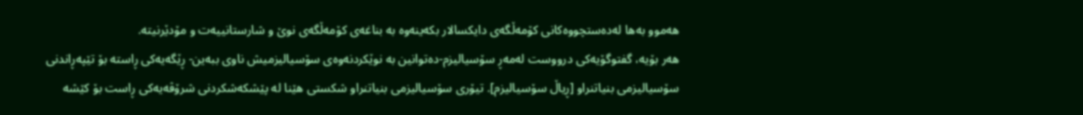هەموو بەها لەدەستچووەکانی کۆمەڵگەی دایکسالار بکەینەوە بە بناغەی کۆمەڵگەی نوێ و شارستانییەت و مۆدێرنیتە.
هەر بۆیە، گفتوگۆیەکی درووست لەمەڕ سۆسیالیزم-دەتوانین بە نوێکردنەوەی سۆسیالیزمیش ناوی ببەین- ڕێگەیەکی ڕاستە بۆ تێپەڕاندنی سۆسیالیزمی بنیاتنراو [ڕیاڵ سۆسیالیزم]. تیۆری سۆسیالیزمی بنیاتنراو شکستی هێنا لە پێشکەشکردنی شرۆڤەیەکی ڕاست بۆ کێشە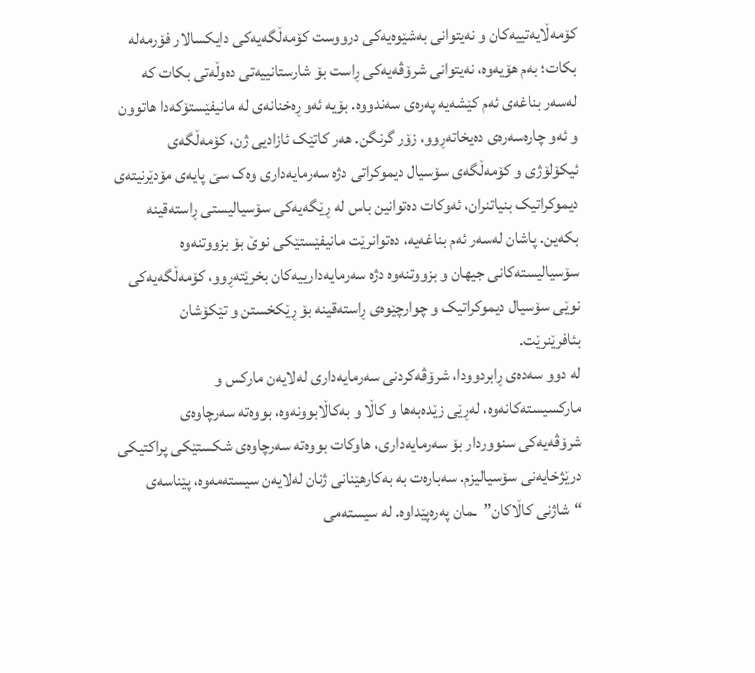کۆمەڵایەتییەکان و نەیتوانی بەشێوەیەکی درووست کۆمەڵگەیەکی دایکسالار فۆرمەلە بکات؛ بەم هۆیەوە، نەیتوانی شرۆڤەیەکی ڕاست بۆ شارستانییەتی دەوڵەتی بکات کە لەسەر بناغەی ئەم کێشەیە پەرەی سەندووە. بۆیە ئەو ڕەخنانەی لە مانیفێستۆکەدا هاتوون و ئەو چارەسەرەی دەیخاتەڕوو، زۆر گرنگن. هەر کاتێک ئازادیی ژن، کۆمەڵگەی ئیکۆلۆژی و کۆمەڵگەی سۆسیال دیموکراتی دژە سەرمایەداری وەک سێ پایەی مۆدێرنیتەی دیموکراتیک بنیاتنران، ئەوکات دەتوانین باس لە ڕێگەیەکی سۆسیالیستی ڕاستەقینە بکەین. پاشان لەسەر ئەم بناغەیە، دەتوانرێت مانیفێستێکی نوێ بۆ بزووتنەوە سۆسیالیستەکانی جیهان و بزووتنەوە دژە سەرمایەدارییەکان بخرێتەڕوو، کۆمەڵگەیەکی نوێی سۆسیال دیموکراتیک و چوارچێوەی ڕاستەقینە بۆ ڕێکخستن و تێکۆشان بئافرێنرێت.
لە دوو سەدەی ڕابردوودا، شرۆڤەکردنی سەرمایەداری لەلایەن مارکس و مارکسیستەکانەوە، لەڕێی زێدەبەها و کاڵا و بەکاڵابوونەوە، بووەتە سەرچاوەی شرۆڤەیەکی سنووردار بۆ سەرمایەداری، هاوکات بووەتە سەرچاوەی شکستێکی پراکتیکی درێژخایەنی سۆسیالیزم. سەبارەت بە بەکارهێنانی ژنان لەلایەن سیستەمەوە، پێناسەی “شاژنی کاڵاکان”ـمان پەرەپێداوە. لە سیستەمی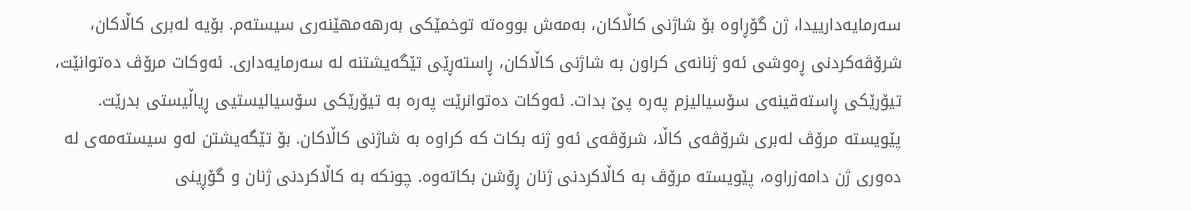سەرمایەدارییدا، ژن گۆڕاوە بۆ شاژنی کاڵاکان، بەمەش بووەتە توخمێکی بەرهەمهێنەری سیستەم. بۆیە لەبری کاڵاکان، شرۆڤەکردنی ڕەوشی ئەو ژنانەی کراون بە شاژنی کاڵاکان، ڕاستەڕێی تێگەیشتنە لە سەرمایەداری. ئەوکات مرۆڤ دەتوانێت، تیۆرێکی ڕاستەقینەی سۆسیالیزم پەرە پێ بدات. ئەوکات دەتوانرێت پەرە بە تیۆرێکی سۆسیالیستیی ڕیاڵیستی بدرێت.
پێویستە مرۆڤ لەبری شرۆڤەی کاڵا، شرۆڤەی ئەو ژنە بکات کە کراوە بە شاژنی کاڵاکان. بۆ تێگەیشتن لەو سیستەمەی لە دەوری ژن دامەزراوە، پێویستە مرۆڤ بە کاڵاکردنی ژنان ڕۆشن بکاتەوە. چونکە بە کاڵاکردنی ژنان و گۆڕینی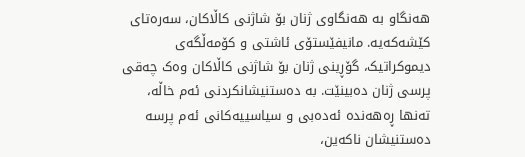هەنگاو بە هەنگاوی ژنان بۆ شاژنی کاڵاکان، سەرەتای کێشەکەیە. مانیفێستۆی ئاشتی و کۆمەڵگەی دیموکراتیک، گۆڕینی ژنان بۆ شاژنی کاڵاکان وەک چەقی پرسی ژنان دەبینێت. بە دەستنیشانکردنی ئەم خاڵە، تەنها ڕەهەندە ئەدەبی و سیاسییەکانی ئەم پرسە دەستنیشان ناکەین،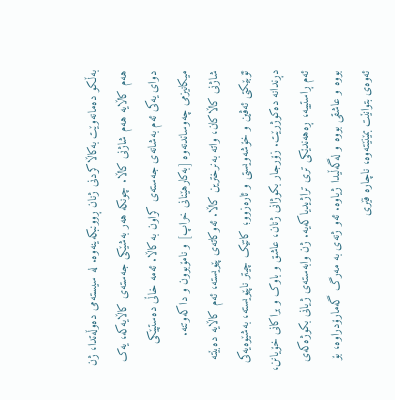بەڵکو دەمانەوێت بەکاڵاکردنی ژنان ڕوونبکەینەوە. لە سیستەمی دەوڵەتدا، ژن هەم کاڵایە هەم شاژنی کاڵا. چونکە هەر بەشێکی جەستەی کاڵایەکە، یەک دوای یەکی ئەم بەشانەی جەستەی کراون بە کاڵا. ئەمە خاڵی دەستپێکی میکانیزمی چەوساندنەوە [بەکارهێنانی خراپ] و نامۆبوون و داکەوتنە.
شاژنی کاڵاکان، واتە بەنرخترین کاڵا. ئەوکاتەی پێویستە، ئەم کاڵایە دەبێتە ئۆبێکتی ئەڤین و خۆشەویستی و ئارەزوو؛ کاتێک چیتر ناپێویستە، بەشێوەیەکی دڕندانە دەکوژرێت. زۆرجار بکوژانی ژنان، عاشق و باوک و براکانی خۆیانن، ئەم ڕاستییە، ڕەهەندێکی تری تراژیدیاکەیە. ژن وابەستەی ژیانی بکوژەکەی بووە و عاشقی بووە و لەگەڵیدا ژیاوە. ئەو ژنەی بە مەرگ گەمارۆدراوە، بۆ ئەوەی بتوانێت بمێنێتەوە، ناچارە فێری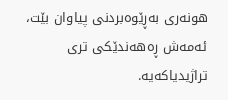هونەری بەڕێوەبردنی پیاوان بێت، ئەمەش ڕەهەندێکی تری تراژیدیاکەیە.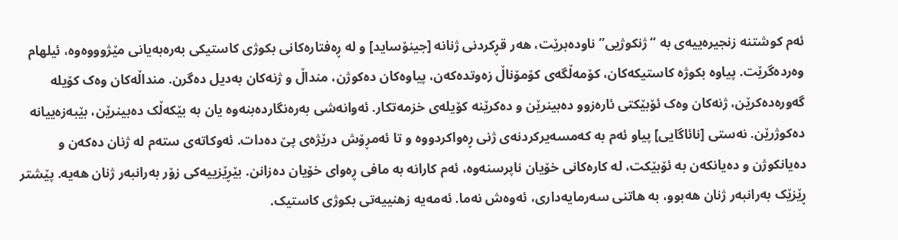ئەم کوشتنە زنجیرەییەی بە “ژنکوژیی” ناودەبرێت، هەر قڕکردنی ژنانە [جینۆساید] و لە ڕەفتارەکانی بکوژی کاستیکی بەرەبەیانی مێژوووەوە، ئیلهام وەردەگرێت. پیاوە بکوژە کاستیکەکان، کۆمەڵگەی کۆمۆناڵ زەوتدەکەن، پیاوەکان دەکوژن، منداڵ و ژنەکان بەدیل دەگرن. منداڵەکان وەک کۆیلە گەورەدەکرێن، ژنەکان وەک ئۆبێکتی ئارەزوو دەبینرێن و دەکرێنە کۆیلەی خزمەتکار. ئەوانەشی بەرەنگاردەبنەوە یان بە بێکەڵک دەبینرێن، بێبەزەییانە دەکوژرێن. نەستی [نائاگایی] پیاو ئەم بە کەمسەیرکردنەی ژنی ڕەواکردووە و تا ئەمڕۆش درێژەی پێ دەدات. ئەوکاتەی ستەم لە ژنان دەکەن و دەیانکوژن و دەیانکەن بە ئۆبێکت، لە کارەکانی خۆیان ناپرسنەوە، ئەم کارانە بە مافی ڕەوای خۆیان دەزانن. بێڕێزییەکی زۆر بەرانبەر ژنان هەیە. پێشتر ڕێزێک بەرانبەر ژنان هەبوو، بە هاتنی سەرمایەداری، ئەوەش نەما. ئەمەیە زهنییەتی بکوژی کاستیک.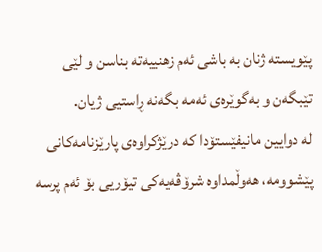پێویستە ژنان بە باشی ئەم زهنییەتە بناسن و لێی تێبگەن و بەگوێرەی ئەمە بگەنە ڕاستیی ژیان.
لە دوایین مانیفێستۆدا کە درێژکراوەی پارێزنامەکانی پێشوومە، هەوڵمداوە شرۆڤەیەکی تیۆریی بۆ ئەم پرسە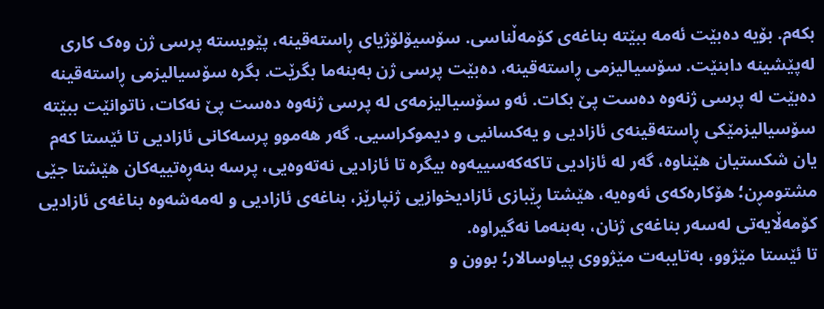بکەم. بۆیە دەبێت ئەمە ببێتە بناغەی کۆمەڵناسی. سۆسیۆلۆژیای ڕاستەقینە، پێویستە پرسی ژن وەک کاری لەپێشینە دابنێت. سۆسیالیزمی ڕاستەقینە، دەبێت پرسی ژن بەبنەما بگرێت. بگرە سۆسیالیزمی ڕاستەقینە دەبێت لە پرسی ژنەوە دەست پێ بکات. ئەو سۆسیالیزمەی لە پرسی ژنەوە دەست پێ نەکات، ناتوانێت ببێتە سۆسیالیزمێکی ڕاستەقینەی ئازادیی و یەکسانیی و دیموکراسیی. گەر هەموو پرسەکانی ئازادیی تا ئێستا کەم یان شکستیان هێناوە، گەر لە ئازادیی تاکەکەسییەوە بیگرە تا ئازادیی نەتەوەیی، پرسە بنەڕەتییەکان هێشتا جێی مشتومڕن؛ هۆکارەکەی ئەوەیە، هێشتا ڕێبازی ئازادیخوازیی ژنپارێز، بناغەی ئازادیی و لەمەشەوە بناغەی ئازادیی کۆمەڵایەتی لەسەر بناغەی ژنان، بەبنەما نەگیراوە.
تا ئێستا مێژوو، بەتایبەت مێژووی پیاوسالار؛ بوون و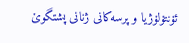ئۆنتۆلۆژیا و پرسەکانی ژنانی پشتگوێ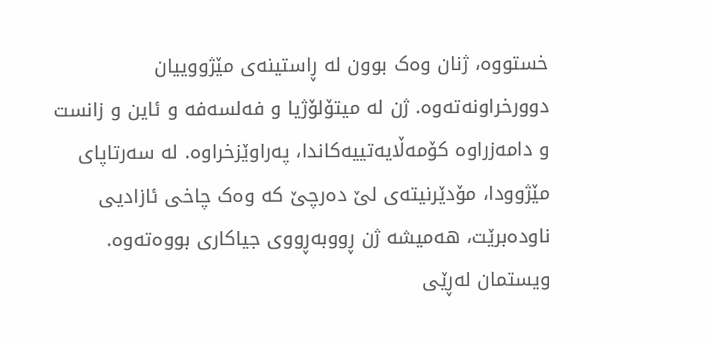خستووە، ژنان وەک بوون لە ڕاستینەی مێژووییان دوورخراونەتەوە. ژن لە میتۆلۆژیا و فەلسەفە و ئاین و زانست و دامەزراوە کۆمەڵایەتییەکاندا، پەراوێزخراوە. لە سەرتاپای مێژوودا، مۆدێرنیتەی لێ دەرچێ کە وەک چاخی ئازادیی ناودەبرێت، هەمیشە ژن ڕووبەڕووی جیاکاری بووەتەوە. ویستمان لەڕێی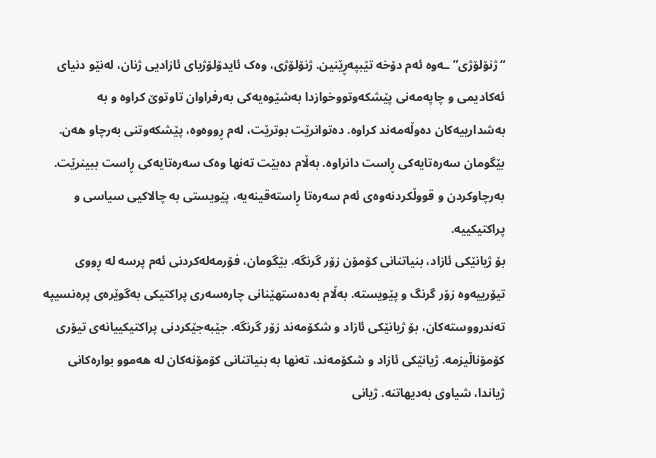“ژنۆلۆژی”ـەوە ئەم دۆخە تێبپەڕێنین. ژنۆلۆژی، وەک ئایدۆلۆژیای ئازادیی ژنان، لەنێو دنیای ئەکادیمی و چاپەمەنی پێشکەوتووخوازدا بەشێوەیەکی بەرفراوان تاوتوێ کراوە و بە بەشدارییەکان دەوڵەمەند کراوە. دەتوانرێت بوترێت، لەم ڕووەوە، پێشکەوتنی بەرچاو هەن. بێگومان سەرەتایەکی ڕاست دانراوە. بەڵام دەبێت تەنها وەک سەرەتایەکی ڕاست ببینرێت. بەرچاوکردن و قووڵکردنەوەی ئەم سەرەتا ڕاستەقینەیە، پێویستی بە چالاکیی سیاسی و پراکتیکییە.
بۆ ژیانێکی ئازاد، بنیاتنانی کۆمۆن زۆر گرنگە. بێگومان، فۆرمەلەکردنی ئەم پرسە لە ڕووی تیۆرییەوە زۆر گرنگ و پێویستە. بەڵام بەدەستهێنانی چارەسەری پراکتیکی بەگوێرەی پرەنسیپە تەندرووستەکان، بۆ ژیانێکی ئازاد و شکۆمەند زۆر گرنگە. جێبەجێکردنی پراکتیکییانەی تیۆری کۆمۆناڵیزمە. ژیانێکی ئازاد و شکۆمەند، تەنها بە بنیاتنانی کۆمۆنەکان لە هەموو بوارەکانی ژیاندا، شیاوی بەدیهاتنە. ژیانی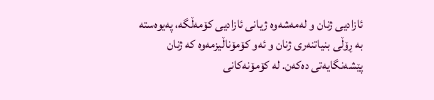ئازادیی ژنان و لەمەشەوە ژیانی ئازادیی کۆمەڵگە، پەیوەستە بە ڕۆڵی بنیاتنەری ژنان و ئەو کۆمۆناڵیزمەوە کە ژنان پێشەنگایەتی دەکەن. لە کۆمۆنەکانی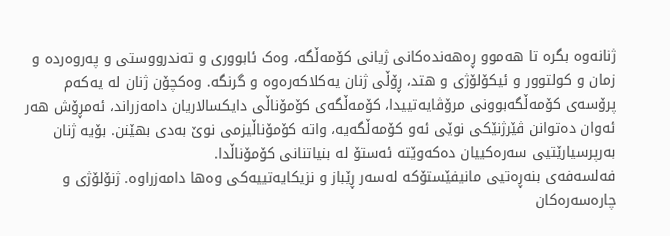ژنانەوە بگرە تا هەموو ڕەهەندەکانی ژیانی کۆمەڵگە، وەک ئابووری و تەندرووستی و پەروەردە و زمان و کولتوور و ئیکۆلۆژی و هتد، ڕۆڵی ژنان یەکلاکەرەوە و گرنگە. وەکچۆن ژنان لە یەکەم پرۆسەی کۆمەڵگەبوونی مرۆڤایەتییدا، کۆمەڵگەی کۆمۆناڵی دایکسالاریان دامەزراند، ئەمڕۆش هەر ئەوان دەتوانن ڤێرژنێکی نوێی ئەو کۆمەڵگەیە، واتە کۆمۆناڵیزمی نوێ بەدی بهێنن. بۆیە ژنان بەرپرسیارێتیی سەرەکییان دەکەوێتە ئەستۆ لە بنیاتنانی کۆمۆناڵدا.
فەلسەفەی بنەڕەتیی مانیفێستۆکە لەسەر ڕێباز و نزیکایەتییەکی وەها دامەزراوە. ژنۆلۆژی و چارەسەرەکان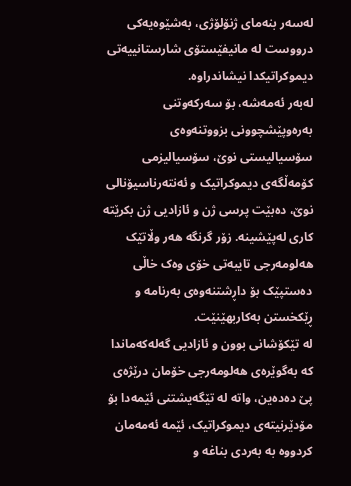لەسەر بنەمای ژنۆلۆژی، بەشێوەیەکی درووست لە مانیفێستۆی شارستانییەتی دیموکراتیکدا نیشاندراوە.
لەبەر ئەمەشە، بۆ سەرکەوتنی بەرەوپێشچوونی بزووتنەوەی سۆسیالیستی نوێ، سۆسیالیزمی کۆمەڵگەی دیموکراتیک و ئەنتەرناسیۆنالی نوێ، دەبێت پرسی ژن و ئازادیی ژن بکرێتە کاری لەپێشینە. زۆر گرنگە هەر وڵاتێک هەلومەرجی تایبەتی خۆی وەک خاڵی دەستپێک بۆ داڕشتنەوەی بەرنامە و ڕێکخستن بەکاربهێنێت.
لە تێکۆشانی بوون و ئازادیی گەلەکەماندا کە بەگوێرەی هەلومەرجی خۆمان درێژەی پێ دەدەین، واتە لە تێگەیشتنی ئێمەدا بۆ مۆدێرنیتەی دیموکراتیک، ئێمە ئەمەمان کردووە بە بەردی بناغە و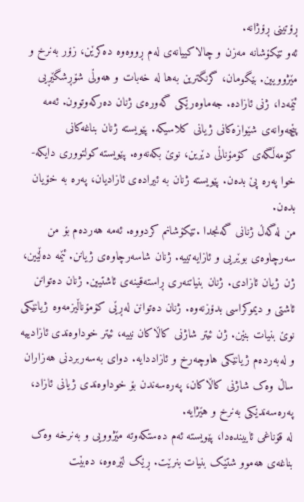ڕۆتینی ڕۆژانە.
ئەو تێکۆشانە مەزن و چالاکییانەی لەم ڕووەوە دەکرێن، زۆر بەنرخ و مێژوویین. بێگومان، گرنگترین بەها لە خەبات و هەوڵی شۆڕشگێڕیی ئێمەدا، ژنی ئازادە. جەماوەرێکی گەورەی ژنان دەرکەوتوون. ئەمە پێچەوانەی شێوازەکانی ژیانی کلاسیکە. پێویستە ژنان بناغەکانی کۆمەڵگەی کۆمۆناڵی دێرین، نوێ بکەنەوە. پێویستە کولتووری دایکە-خوا پەرە پێ بدەن. پێویستە ژنان بە ئیرادەی ئازادیان، پەرە بە خۆیان بدەن.
من لەگەڵ ژنانی گەنجدا .تێکۆشانم کردووە. ئەمە هەردەم بۆ من سەرچاوەی بوێریی و ئازایەتییە. ژنان شاسەرچاوەی ژیانن. ئێمە دەڵێین، ژن ژیان ئازادی. ژنان بنیاتنەری ڕاستەقینەی ئاشتیین. ژنان دەتوانن ئاشتی و دیموکراسی بدۆزنەوە. ژنان دەتوانن لەڕێی کۆمۆناڵیزمەوە ژیانێکی نوێ بنیات بنێن. ژن ئیتر شاژنی کاڵاکان نییە، ئیتر خوداوەندی ئازادییە و لەبەردەم ژیانێکی هاوچەرخ و ئازاددایە. دوای بەسەربردنی هەزاران ساڵ وەک شاژنی کاڵاکان، پەرەسەندن بۆ خوداوەندی ژیانی ئازاد، پەرەسەندێکی بەنرخ و هێژایە.
لە قۆناغی ئاییندەدا، پێویستە ئەم دەستکەوتە مێژوویی و بەنرخە وەک بناغەی هەموو شتێک بنیات بنرێت. ڕێک لێرەوە، دەبێت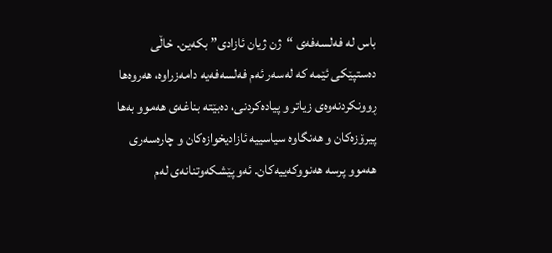باس لە فەلسەفەی “ژن ژیان ئازادی” بکەین. خاڵی دەستپێکی ئێمە کە لەسەر ئەم فەلسەفەیە دامەزراوە، هەروەها ڕوونکردنەوەی زیاتر و پیادەکردنی، دەبێتە بناغەی هەموو بەها پیرۆزەکان و هەنگاوە سیاسییە ئازادیخوازەکان و چارەسەری هەموو پرسە هەنووکەییەکان. ئەو پێشکەوتنانەی لەم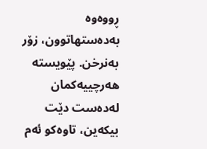ڕووەوە بەدەستهاتوون، زۆر بەنرخن. پێویستە هەرچییەکمان لەدەست دێت بیکەین، تاوەکو ئەم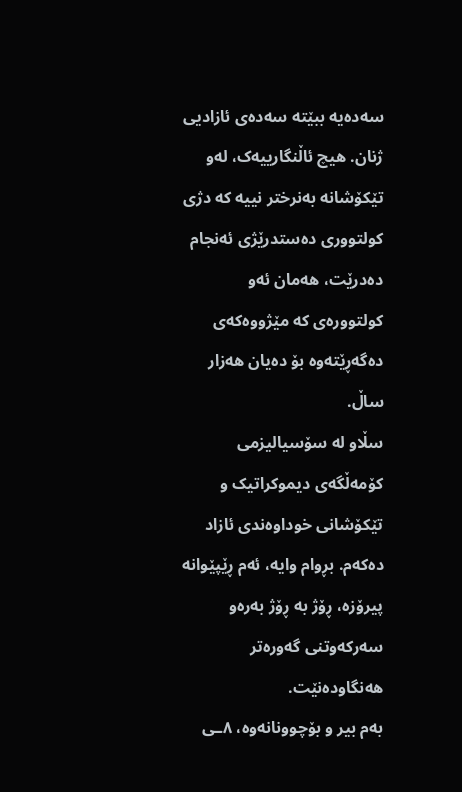سەدەیە ببێتە سەدەی ئازادیی ژنان. هیچ ئاڵنگارییەک، لەو تێکۆشانە بەنرختر نییە کە دژی کولتووری دەستدرێژی ئەنجام دەدرێت، هەمان ئەو کولتوورەی کە مێژووەکەی دەگەڕێتەوە بۆ دەیان هەزار ساڵ.
سڵاو لە سۆسیالیزمی کۆمەڵگەی دیموکراتیک و تێکۆشانی خوداوەندی ئازاد دەکەم. بڕوام وایە، ئەم ڕێپێوانە پیرۆزە، ڕۆژ بە ڕۆژ بەرەو سەرکەوتنی گەورەتر هەنگاودەنێت.
بەم بیر و بۆچوونانەوە، ٨ـی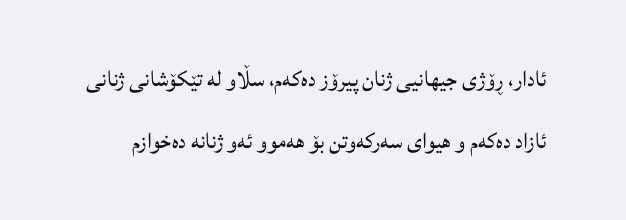ئادار، ڕۆژی جیهانیی ژنان پیرۆز دەکەم، سڵاو لە تێکۆشانی ژنانی ئازاد دەکەم و هیوای سەرکەوتن بۆ هەموو ئەو ژنانە دەخوازم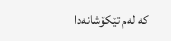کە لەم تێکۆشانەدا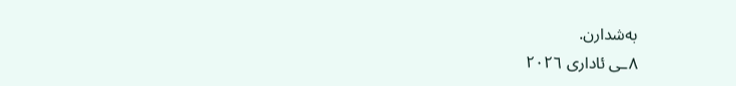بەشدارن.
٨ـی ئاداری ٢٠٢٦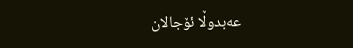عەبدوڵا ئۆجالان